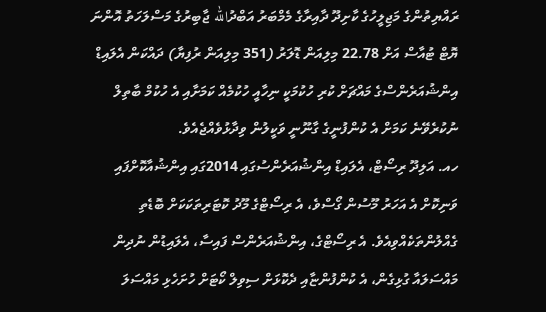ރައްޔިތުންގެ މަޖިލީހުގެ ކާށިދޫ ދާއިރާގެ މެމްބަރު އަބްދުالله ޖާބިރުގެ މަސްލަހަތު އޮންނަ ޔޮޓް ޓުއާސް އަށް 22.78 މިލިއަން ޑޮލަރު (351 މިލިއަން ރުފިޔާ) ދައްކަން އެލައިޑް އިންޝުއަރެންސްގެ މައްޗަށް ކުރި ހުކުމަކީ ނިހާއީ ހުކުމެއް ކަމަށާއި އެ ހުކުމް ބާތިލް ނުކުރެވޭނެ ކަމަށް އެ ކުންފުނީގެ ގާނޫނީ ވަކީލުން ވިދާޅުވެއްޖެއެވެ.
ހއ. އަލިދޫ ރިސޯޓް، އެލައިޑް އިންޝުއަރެންސުގައި 2014ގައި އިންޝުއާކޮށްފައި ވަނިކޮށް އެ އަހަރު މޫސުން ގޯސްވެ، އެ ރިސޯޓްގެ މޫދު ކޮޓަރިތަކަކަށް ބޮޑެތި ގެއްލުންތަކެއްވިއެވެ. އެ ރިސޯޓްގެ، އިންޝުއަރެންސް ފައިސާ، އެލައިޑުން ނުދިން މައްސަލައާ ގުޅިގެން، އެ ކުންފުންޏާއި ދެކޮޅަށް ސިވިލް ކޯޓަށް ހުށަހެޅި މައްސަލަ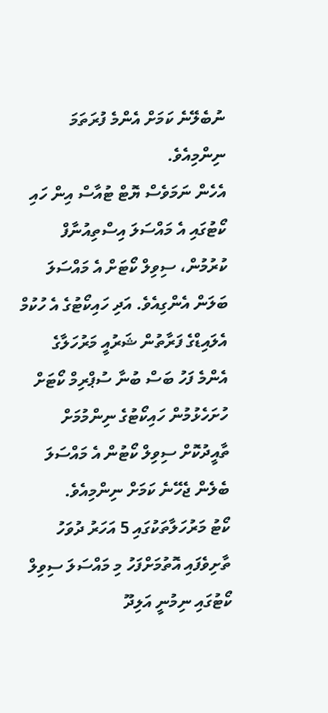ނުބެލޭނެ ކަމަށް އެންމެ ފުރަތަމަ ނިންމިއެވެ.
އެހެން ނަމަވެސް ޔޮޓް ޓުއާސް އިން ހައި ކޯޓުގައި އެ މައްސަލަ އިސްތިއުނާފް ކުރުމުން، ސިވިލް ކޯޓަށް އެ މައްސަލަ ބަލަން އެންގިއެވެ. އަދި ހައިކޯޓުގެ އެ ހުކުމް އެލައިޑްގެ ފަރާތުން ޝަރުއީ މަރުހަލާގެ އެންމެ ފަހު ބަސް ބުނާ ސުޕްރިމް ކޯޓަށް ހުށަހެޅުމުން ހައިކޯޓުގެ ނިންމުމަށް ތާއީދުކޮށް ސިވިލް ކޯޓުން އެ މައްސަލަ ބެލެން ޖެހޭނެ ކަމަށް ނިންމިއެވެ.
ކޯޓު މަރުހަލާތަކުގައި 5 އަހަރު ދުވަހު ތާށިވެފައި އޮތުމަށްފަހު މި މައްސަލަ ސިވިލް ކޯޓުގައި ނިމުނީ އަލިދޫ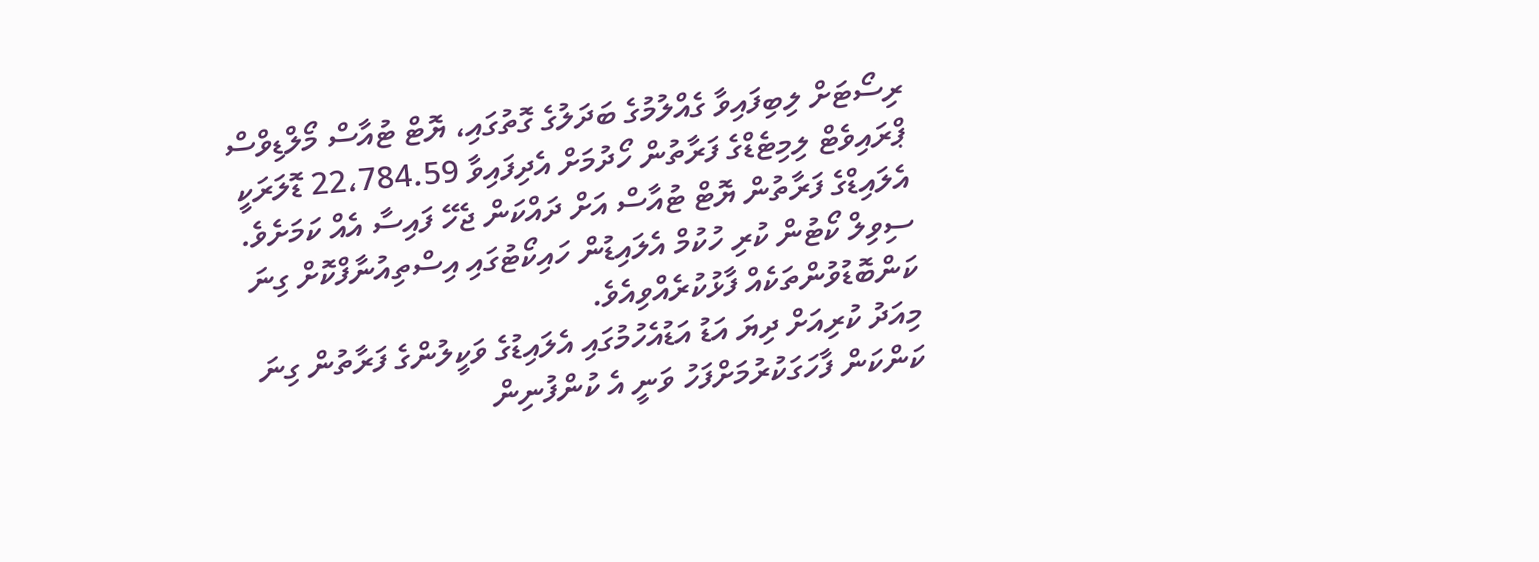ރިސޯޓަށް ލިބިފައިވާ ގެއްލުމުގެ ބަދަލުގެ ގޮތުގައި، ޔޮޓް ޓުއާސް މޯލްޑިވްސް ޕްރައިވެޓް ލިމިޓެޑްގެ ފަރާތުން ހޯދުމަށް އެދިފައިވާ 22،784.59 ޑޮލަރަކީ އެލައިޑްގެ ފަރާތުން ޔޮޓް ޓުއާސް އަށް ދައްކަން ޖެހޭ ފައިސާ އެއް ކަމަށެވެ.
ސިވިލް ކޯޓުން ކުރި ހުކުމް އެލައިޑުން ހައިކޯޓުގައި އިސްތިއުނާފްކޮށް ގިނަ ކަންބޮޑުވުންތަކެއް ފާޅުކުރެއްވިއެވެ.
މިއަދު ކުރިއަށް ދިޔަ އަޑު އަޑުއެހުމުގައި އެލައިޑުގެ ވަކީލުންގެ ފަރާތުން ގިނަ ކަންކަން ފާހަގަކުރުމަށްފަހު ވަނީ އެ ކުންފުނިން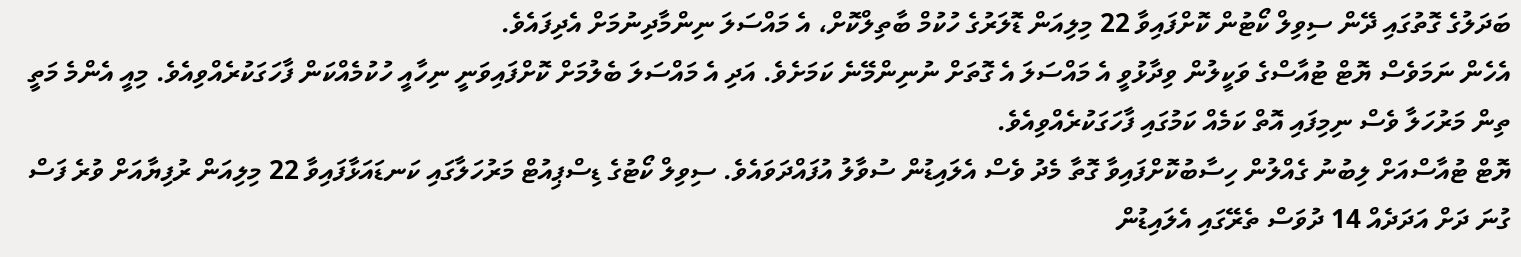ބަދަލުގެ ގޮތުގައި ދޭން ސިވިލް ކޯޓުން ކޮށްފައިވާ 22 މިލިއަން ޑޮލަރުގެ ހުކުމް ބާތިލްކޮށް، އެ މައްސަލަ ނިންމާދިނުމަށް އެދިފައެވެ.
އެހެން ނަމަވެސް ޔޮޓް ޓުއާސްގެ ވަކީލުން ވިދާޅުވީ އެ މައްސަލަ އެ ގޮތަށް ނުނިންމޭނެ ކަމަށެވެ. އަދި އެ މައްސަލަ ބެލުމަށް ކޮށްފައިވަނީ ނިހާއީ ހުކުމެއްކަން ފާހަގަކުރެއްވިއެވެ. މިއީ އެންމެ މަތީ ތިން މަރުހަލާ ވެސް ނިމިފައި އޮތް ކަމެއް ކަމުގައި ފާހަގަކުރެއްވިއެވެ.
ޔޮޓް ޓުއާސްއަށް ލިބުނު ގެއްލުން ހިސާބުކޮށްފައިވާ ގޮތާ މެދު ވެސް އެލައިޑުން ސުވާލު އުފައްދަވައެވެ. ސިވިލް ކޯޓުގެ ޑިސްޕިއުޓް މަރުހަލާގައި ކަނޑައަޅާފައިވާ 22 މިލިއަން ރުފިޔާއަށް ވުރެ ފަސް ގުނަ ދަށް އަދަދެއް 14 ދުވަސް ތެރޭގައި އެލައިޑުން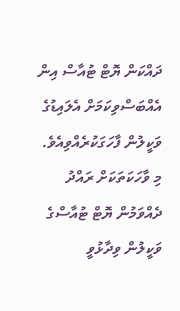ދައްކަން ޔޮޓް ޓުއާސް އިން އެއްބަސްވިކަމަށް އެލައިޑުގެ ވަކީލުން ފާހަގަކުރެއްވިއެވެ.
މި ވާހަކަތަކަށް ރައްދު ދެއްވަމުން ޔޮޓް ޓުއާސްގެ ވަކީލުން ވިދާޅުވީ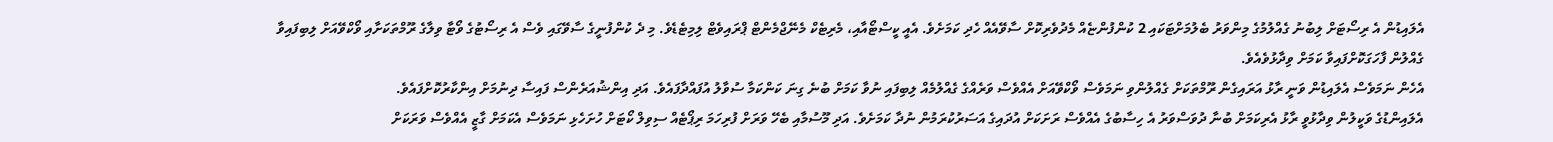އެލައިޑުން އެ ރިސޯޓަށް ލިބުނު ގެއްލުމުގެ މިންވަރު ބެލުމަށްޓަކައި 2 ކުންފުންޏެއް މެދުވެރިކޮށް ސާވޭއެއް ހެދި ކަމަށެވެ. އެއީ ކީސްޓޯއާއި، މެރިޓެކް މެނޭޖްމެންޓް ޕްރައިވެޓް ލިމިޓެޑެވެ. މި ދެ ކުންފުނީގެ ސާވޭގައި ވެސް އެ ރިސޯޓުގެ ވޯޓާ ވިލާގެ ރޫމްތަކަށާއި ވޯކްވޭއަށް ލިބިފައިވާ ގެއްލުން ފާހަގަކޮށްފައިވާ ކަމަށް ވިދާޅުވެއެވެ.
އެހެން ނަމަވެސް އެލައިޑުން ވަނީ ރާޅު އަރައިގެން ރޫމްތަކަށް ގެއްލުންވި ނަމަވެސް ވޯކްވޭއަށް އެއްވެސް ވަރެއްގެ ގެއްލުމެއް ލިބިފައި ނުވާ ކަމަށް ބުނެ ގިނަ ކަންކަމާ ސުވާލު އުފައްދާފައެވެ. އަދި އިންޝުއަރެންސް ފައިސާ ދިނުމަށް އިންކާރުކޮށްފައެވެ.
އެލައިންޑުގެ ވަކީލުން ވިދާޅުވީ ރާޅު އެރިކަމަށް ބުނާ ދުވަސްވަރު އެ ހިސާބުގެ އެއްވެސް ރަށަކަށް އުދައިގެ އަސަރުކުރަމުން ނުދާ ކަމަށެވެ. އަދި މޫސުމާއި ބެހޭ ވަރަށް ފުރިހަމަ ރިޕޯޓެއް ސިވިލް ކޯޓަށް ހުށަހެޅި ނަމަވެސް އެކަމަށް ގާޒީ އެއްވެސް ވަރަކަށް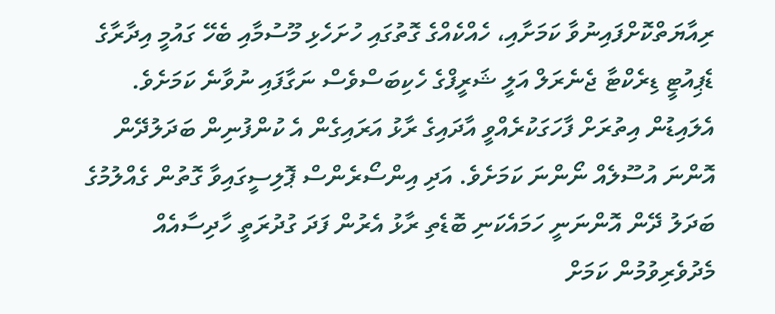ރިއާޔަތްކޮށްފައިނުވާ ކަމަށާއި، ހެއްކެއްގެ ގޮތުގައި ހުށަހެޅި މޫސުމާއި ބެހޭ ގައުމީ އިދާރާގެ ޑެޕިއުޓީ ޑިރެކްޓާ ޖެނެރަލް އަލީ ޝަރީފްގެ ހެކިބަސްވެސް ނަގާފައި ނުވާނެ ކަމަށެވެ.
އެލައިޑުން އިތުރަށް ފާހަގަކުރެއްވީ އާދައިގެ ރާޅު އަރައިގެން އެ ކުންފުނިން ބަދަލުދޭން އޮންނަ އުސޫލެއް ނޯންނަ ކަމަށެވެ. އަދި އިންސޯރެންސް ޕޮލިސީގައިވާ ގޮތުން ގެއްލުމުގެ ބަދަލު ދޭން އޮންނަނީ ހަމައެކަނި ބޮޑެތި ރާޅު އެރުން ފަދަ ގުދުރަތީ ހާދިސާއެއް މެދުވެރިވުމުން ކަމަށް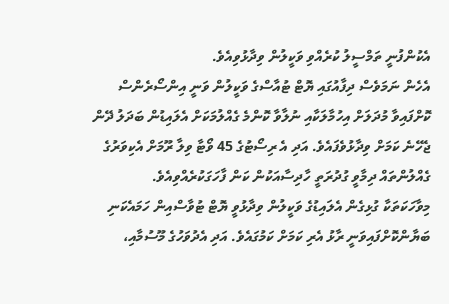އެކުންފުނީ ތަމްސީލު ކުރެއްވި ވަކީލުން ވިދާޅުވިއެވެ.
އެހެން ނަމަވެސް ދިފާއުގައި ޔޮޓް ޓުއާސްގެ ވަކީލުން ވަނީ އިންސޯރެންސް ކޮށްފައިވާ މުދަލަށް އިހުމާލަކާއި ނުލާވާ ކޮންމެ ގެއްލުމަކަށް އެލައިޑުން ބަދަލު ދޭން ޖެހޭނެ ކަމަށް ވިދާޅުވެފައެވެ. އަދި އެ ރިސޯޓުގެ 45 ވޯޓާ ވިލާ ރޫމަށް އެކިވަރުގެ ގެއްލުންތައް ދިމާވީ ގުދުރަތީ ހާދިސާއަކުން ކަން ފާހަގަކުރެއްވިއެވެ.
މިވާހަކަތަކާ ގުޅިގެން އެލައިޑުގެ ވަކީލުން ވިދާޅުވީ ޔޮޓް ޓުވާސްއިން ހަމައެކަނި ބަޔާންކޮށްފައިވަނީ ރާޅު އެރި ކަމަށް ކަމުގައެވެ. އަދި އެދުވަހުގެ މޫސުމާއި،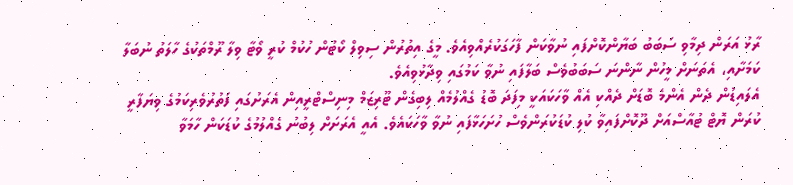ރާޅު އަރަން ދިމާވި ސަބަބު ބަޔާންކޮށްފައި ނުވާކަން ފާހަގަކުރެއްވިއެވެ. މީގެ އިތުރުން ސިވިލް ކޯޓުން ހުކުމް ކުރީ ވޯޓާ ވިލާ ރޫމްތަކުގެ ހާލަތު ނުބަލާ ކަމަށާއި، އެތަނަށް މީހުން ނާންނަ ސަބަބުވެސް ބަލާފައި ނުވާ ކަމުގައި ވިދާޅުވިއެވެ.
އެލައިޑުން ދެން އެންމެ ބޮޑަށް ދެއްކި އެއް ވާހަކައަކީ މިފަދަ ބޮޑު ގެއްލުމެއް ލިބިގެން ޓޫރިޒަމް މިނިސްޓްރީއިން އެރަށުގައި ފަތުރުވެރިކަމުގެ ވިޔަފާރީ ކުރަން ޔޮޓް ޓުއާސްއަށް ދޫކޮށްފައިވާ ކުލި ކުޑަކުރަންވެސް ހުށަހަޅާފައި ނުވާ ވާހަކައެވެ. އެއީ އެރަށަށް ލިބުނު ގެއްލުމުގެ ކުޑަކަން ހާމަވާ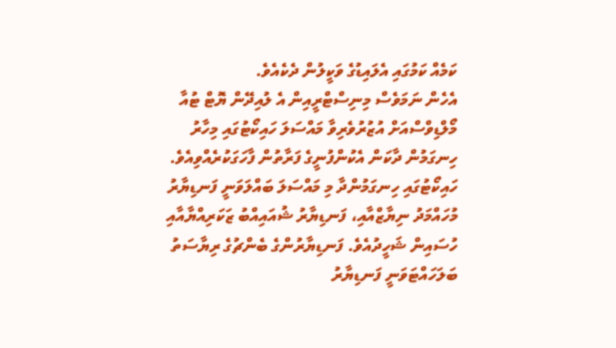ކަމެއް ކަމުގައި އެލައިޑުގެ ވަކީލުން ދެކެއެވެ.
އެހެން ނަމަވެސް މިނިސްޓްރީއިން އެ ލުއިދޭން ޔޮޓް ޓުއާ މޯލްޑިވްސްއަށް އުޒުރުވެރިވާ މައްސަލަ ހައިކޯޓުގައި މިހާރު ހިނގަމުން ދާކަން އެކުންފުނީގެ ފަރާތުން ފާހަގަކުރެއްވިއެވެ.
ހައިކޯޓުގައި ހިނގަމުންދާ މި މައްސަލަ ބައްލަވަނީ ފަނޑިޔާރު މުހައްމަދު ނިޔާޒްއާއި، ފަނޑިޔާރު ޝުއައިއްބު ޒަކަރިއްޔާއާއި ހުސައިން ޝަހީދުއެވެ. ފަނޑިޔާރުންގެ ބެންޗުގެ ރިޔާސަތު ބަލަހައްޓަވަނީ ފަނޑިޔާރު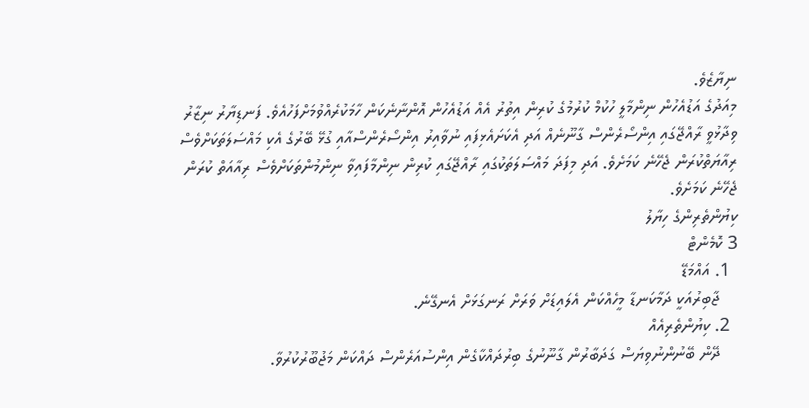ނިޔާޒެވެ.
މިއަދުގެ އަޑުއެހުން ނިންމާލީ ހުކުމް ކުރުމުގެ ކުރިން އިތުރު އެއް އަޑުއެހުން އޮންނާނެކަން ހާމަކުރެއްވުމަށްފަހުއެވެ. ފަނޑިޔާރު ނިޒާރު ވިދާޅުވީ ރާއްޖޭގައި އިންސޯރެންސް ގާނޫނެއް އަދި އެކަށައެޅިފައި ނުވާއިރު އިންސޯރެންސްއާއި ގުޅޭ ބޭރުގެ އެކި މައްސަލަތަކަށްވެސް ރިއާޔަތްކުރަން ޖެހޭނެ ކަމަށެވެ. އަދި މިފަދަ މައްސަލަތަކުގައި ރާއްޖޭގައި ކުރިން ނިންމާފައިވާ ނިންމުންތަކަށްވެސް ރިއާއަތް ކުރަން ޖެހޭނެ ކަމަށެވެ.
ކިޔުންތެރިންގެ ހިޔާލު
3 ކޮމެންޓް
  1. އައްމަޑޭ
    ޖާބިރުއަކީ ދަމާކަނޑާ މީހެއްކަން އެލައިޑަށް ވަރަށް ރަނގަޅަށް އެނގޭނެ.
  2. ކިޔުންތެރިއެއް
    ދޭން ބޭނުންނުވިޔަސް ގަދަބާރުން ގާނޫނުގެ ބިރުދައްކާގެން އިންސުއަރެންސް ދައްކަން މަޖުބޫރުކުރުވާ.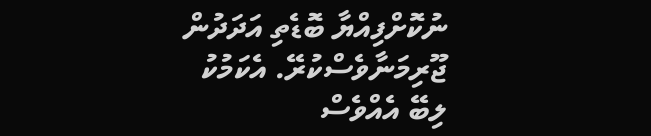ނުކޮށްފިއްޔާ ބޮޑެތި އަދަދުން ޖޫރިމަނާވެސްކުރޭ. އެކަމުކު ލިބޭ އެއްވެސް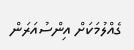ގެއްލުމަކަށް އިންސުއަރަން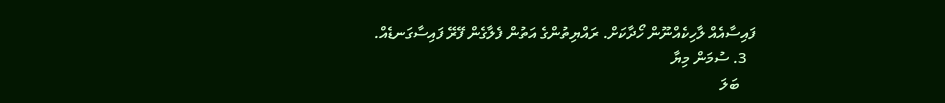ފައިސާއެއް ލާހިކެއްނޫން ހޯދާކަށް. ރައްޔިތުންގެ އަތުން ފެލާގެން ފޭރޭ ފައިސާގަނޑެއް.
  3. ސުމަން މިޔާ
    ބަލަ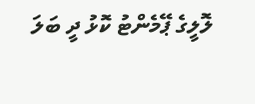ލޮލީގެ ޕޭމެންޓު ކޮޅު ދީ ބަލަ